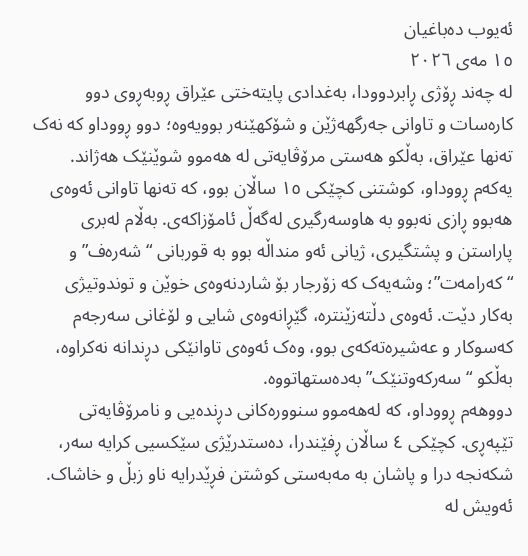ئەیوب دەباغیان
١٥ مەی ٢٠٢٦
لە چەند ڕۆژی ڕابردوودا، بەغدادی پایتەختی عێراق ڕوبەڕوی دوو کارەسات و تاوانی جەرگهەژێن و شۆکهێنەر بوویەوە؛ دوو ڕووداو کە نەک تەنها عێراق، بەڵکو هەستی مرۆڤایەتی لە هەموو شوێنێک هەژاند. یەکەم ڕووداو، کوشتنی کچێکی ١٥ ساڵان بوو، کە تەنها تاوانی ئەوەی هەبوو ڕازی نەبوو بە هاوسەرگیری لەگەڵ ئامۆزاکەی. بەڵام لەبری پاراستن و پشتگیری، ژیانی ئەو منداڵە بوو بە قوربانی “شەرەف” و “کەرامەت”؛ وشەیەک کە زۆرجار بۆ شاردنەوەی خوێن و توندوتیژی بەکار دێت. ئەوەی دڵتەزێنترە، گێڕانەوەی شایی و لۆغانی سەرجەم کەسوکار و عەشیرەتەکەی بوو، وەک ئەوەی تاوانێکی دڕندانە نەکراوە، بەڵکو “سەرکەوتنێک” بەدەستهاتووە.
دووهەم ڕووداو، کە لەهەموو سنوورەکانی دڕندەیی و نامرۆڤایەتی تێپەڕی. کچێکی ٤ ساڵان ڕفێندرا، دەستدرێژی سێکسیی کرایە سەر، شکەنجە درا و پاشان بە مەبەستی کوشتن فڕێدرایە ناو زبڵ و خاشاک. ئەویش لە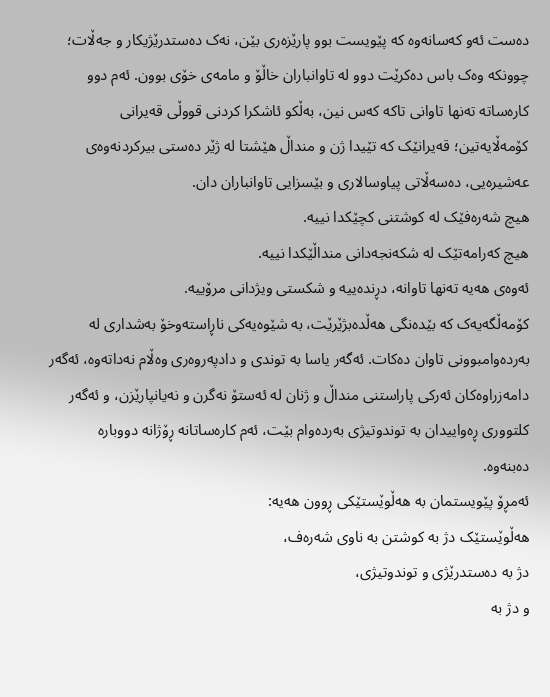دەست ئەو کەسانەوە کە پێویست بوو پارێزەری بێن، نەک دەستدرێژیکار و جەڵات؛ چوونکه وەک باس دەکرێت دوو لە تاوانباران خاڵۆ و مامەی خۆی بوون. ئەم دوو کارەساتە تەنها تاوانی تاکە کەس نین، بەڵکو ئاشکرا کردنی قووڵی قەیرانی کۆمەڵایەتین؛ قەیرانێک کە تێیدا ژن و منداڵ هێشتا لە ژێر دەستی بیرکردنەوەی عەشیرەیی، دەسەڵاتی پیاوسالاری و بێسزایی تاوانباران دان.
هیچ شەرەفێک لە کوشتنی کچێکدا نییە.
هیچ کەرامەتێک لە شکەنجەدانی منداڵێکدا نییە.
ئەوەی هەیە تەنها تاوانە، دڕندەییە و شکستی ویژدانی مرۆییە.
کۆمەڵگەیەک کە بێدەنگی هەڵدەبژێرێت، بە شێوەیەکی ناڕاستەوخۆ بەشداری لە بەردەوامبوونی تاوان دەکات. ئەگەر یاسا بە توندی و دادپەروەری وەڵام نەداتەوە، ئەگەر دامەزراوەکان ئەرکی پاراستنی منداڵ و ژنان لە ئەستۆ نەگرن و نەیانپارێزن، و ئەگەر کلتووری ڕەواییدان بە توندوتیژی بەردەوام بێت، ئەم کارەساتانە ڕۆژانە دووبارە دەبنەوە.
ئەمڕۆ پێویستمان بە هەڵوێستێکی ڕوون هەیە:
هەڵوێستێک دژ بە کوشتن بە ناوی شەرەف،
دژ بە دەستدرێژی و توندوتیژی،
و دژ بە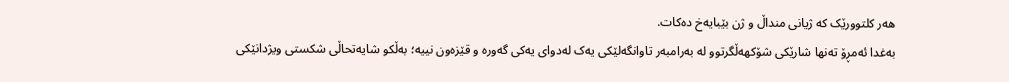هەر کلتوورێک کە ژیانی منداڵ و ژن بێبایەخ دەکات.
بەغدا ئەمڕۆ تەنها شارێکی شۆکهەڵگرتوو لە بەرامبەر تاوانگەلێکی یەک لەدوای یەکی گەورە و قێزەون نییە؛ بەڵکو شایەتحاڵی شکستی ویژدانێکی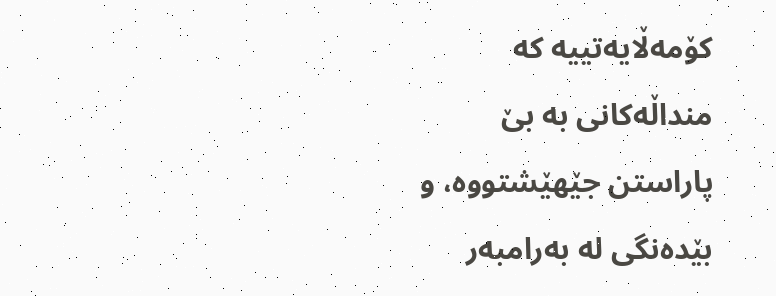کۆمەڵایەتییە کە منداڵەکانی بە بێ پاراستن جێهێشتووە، و بێدەنگی لە بەرامبەر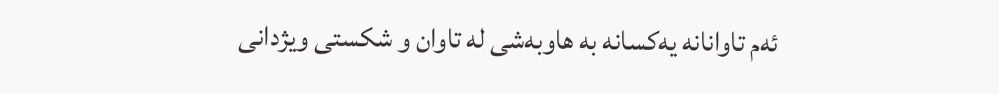ئەم تاوانانە یەکسانە بە هاوبەشی لە تاوان و شکستی ویژدانی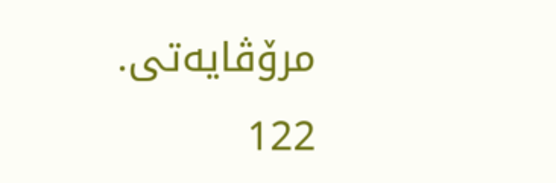مرۆڤایەتی.
122